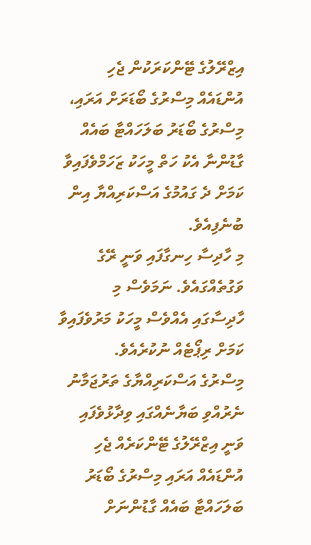އިޒްރޭލުގެ ޓޭންކަރަކުން ޖެހި އުންޑައެއް މިސްރުގެ ބޯޑަރަށް އަރައި، މިސްރުގެ ބޯޑަރު ބަލަހައްޓާ ބައެއް ގާޑުންނާ އެކު ހަތް މީހަކު ޒަހަމްވެފައިވާ ކަމަށް ދެ ގައުމުގެ އަސްކަރިއްޔާ އިން ބުނެފިއެވެ.
މި ހާދިސާ ހިނގާފައި ވަނީ ރޭގެ ވަގުތެއްގައެވެ. ނަމަވެސް މި ހާދިސާގައި އެއްވެސް މީހަކު މަރުވެފައިވާ ކަމަށް ރިޕޯޓެއް ނުކުރެއެވެ.
މިސްރުގެ އަސްކަރިއްޔާގެ ތަރުޖަމާނު ނެރުއްވި ބަޔާނެއްގައި ވިދާޅުވެފައި ވަނީ އިޒްރޭލުގެ ޓޭންކަރެއް ޖެހި އުންޑައެއް އަރައި މިސްރުގެ ބޯޑަރު ބަލަހައްޓާ ބައެއް ގާޑުންނަށް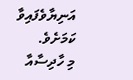އަނިޔާވެފައިވާ ކަމަށެވެ.
މި ހާދިސާއާ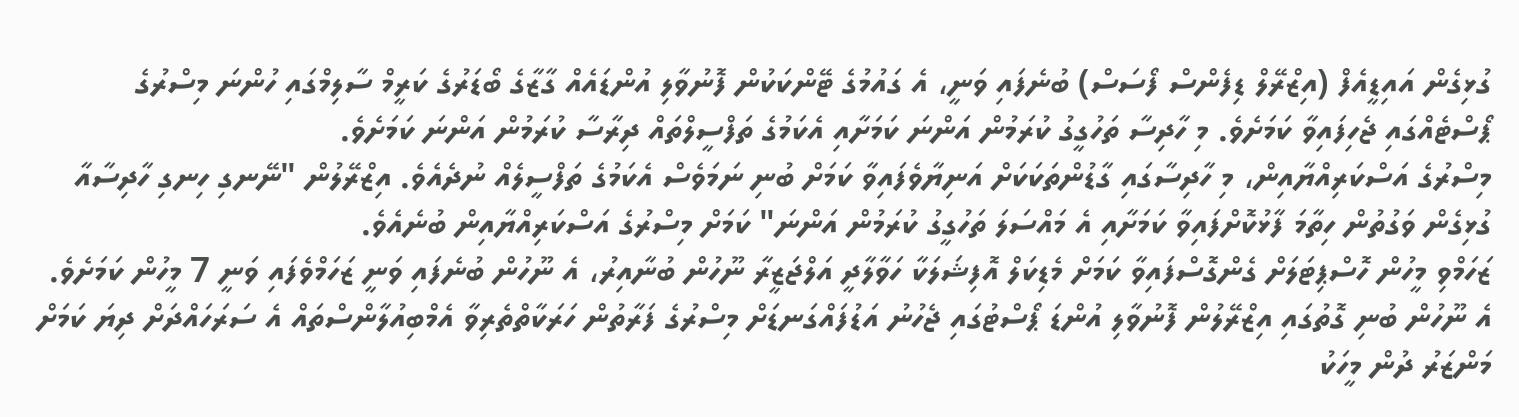ގުޅިގެން އައިޑީއެފް (އިޒްރޭލް ޑިފެންސް ފޯސަސް) ބުނެފައި ވަނީ، އެ ގައުމުގެ ޓޭންކަކުން ފޮނުވާލި އުންޑައެއް ގާޒާގެ ބޯޑަރުގެ ކަރީމް ސާލިމްގައި ހުންނަ މިސްރުގެ ޕޯސްޓެއްގައި ޖެހިފައިވާ ކަމަށެވެ. މި ހާދިސާ ތަހުގީގު ކުރަމުން އަންނަ ކަމަށާއި އެކަމުގެ ތަފްސީލްތައް ދިރާސާ ކުރަމުން އަންނަ ކަމަށެވެ.
މިސްރުގެ އަސްކަރިއްޔާއިން، މި ހާދިސާގައި ގާޑުންތަކަކަށް އަނިޔާވެފައިވާ ކަމަށް ބުނި ނަމަވެސް އެކަމުގެ ތަފްސީލެއް ނުދެއެވެ. އިޒްރޭލުން "ނޭނގި ހިނގި ހާދިސާއާ ގުޅިގެން ވަގުތުން ހިތާމަ ފާޅުކޮށްފައިވާ ކަމަށާއި އެ މައްސަލަ ތަހުގީގު ކުރަމުން އަންނަ" ކަމަށް މިސްރުގެ އަސްކަރިއްޔާއިން ބުނެއެވެ.
ޒަހަމްވި މީހުން ހޮސްޕިޓަލަށް ގެންގޮސްފައިވާ ކަމަށް މެޑިކަލް އޮފިޝަލަކާ ހަވާލާދީ އަލްޖަޒީރާ ނޫހުން ބުނާއިރު، އެ ނޫހުން ބުނެފައި ވަނީ ޒަހަމްވެފައި ވަނީ 7 މީހުން ކަމަށެވެ. އެ ނޫހުން ބުނި ގޮތުގައި އިޒްރޭލުން ފޮނުވާލި އުންޑަ ޕޯސްޓުގައި ޖެހުނު އަޑުފައްގަނޑަށް މިސްރުގެ ފަރާތުން ހަރަކާތްތެރިވާ އެމްބިއުލާންސްތައް އެ ސަރަހައްދަށް ދިޔަ ކަމަށް މަންޒަރު ދުން މީހަކު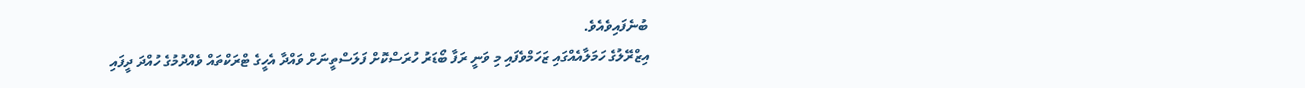ބުނެފައިވެއެވެ.
އިޒްރޭލުގެ ހަމަލާއެއްގައި ޒަހަމްވެފައި މި ވަނީ ރަފާ ބޯޑަރު ހުރަސްކޮށް ފަލަސްތީނަށް ވައްދާ އެހީގެ ޓްރަކްތައް ވެއްދުމުގެ ހުއްދަ ދީފައި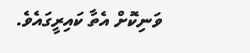ވަނިކޮށް އެތާ ކައިރީގައެވެ.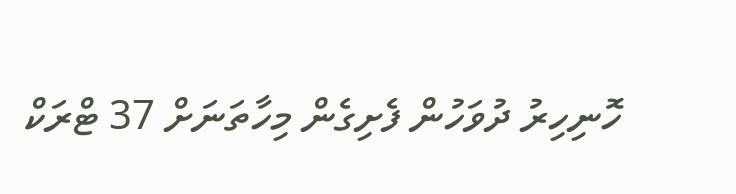ހޮނިހިރު ދުވަހުން ފެށިގެން މިހާތަނަށް 37 ޓްރަކް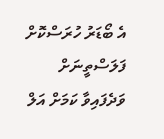އެ ބޯޑަރު ހުރަސްކޮށް ފަލަސްތީނަށް ވަދެފައިވާ ކަމަށް އަލް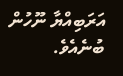އަރަބިއްޔާ ނޫހުން ބުނެއެވެ.